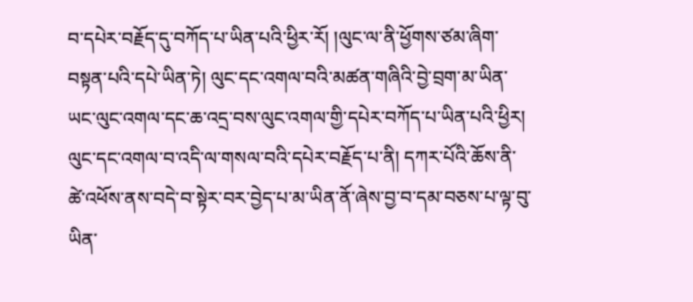བ་དཔེར་བརྗོད་དུ་བཀོད་པ་ཡིན་པའི་ཕྱིར་རོ། །ལུང་ལ་ནི་ཕྱོགས་ཙམ་ཞིག་བསྟན་པའི་དཔེ་ཡིན་ཏེ། ལུང་དང་འགལ་བའི་མཚན་གཞིའི་བྱེ་བྲག་མ་ཡིན་ཡང་ལུང་འགལ་དང་ཆ་འདྲ་བས་ལུང་འགལ་གྱི་དཔེར་བཀོད་པ་ཡིན་པའི་ཕྱིར། ལུང་དང་འགལ་བ་འདི་ལ་གསལ་བའི་དཔེར་བརྗོད་པ་ནི། དཀར་པོའི་ཆོས་ནི་ཚེ་འཕོས་ནས་བདེ་བ་སྟེར་བར་བྱེད་པ་མ་ཡིན་ནོ་ཞེས་བྱ་བ་དམ་བཅས་པ་ལྟ་བུ་ཡིན་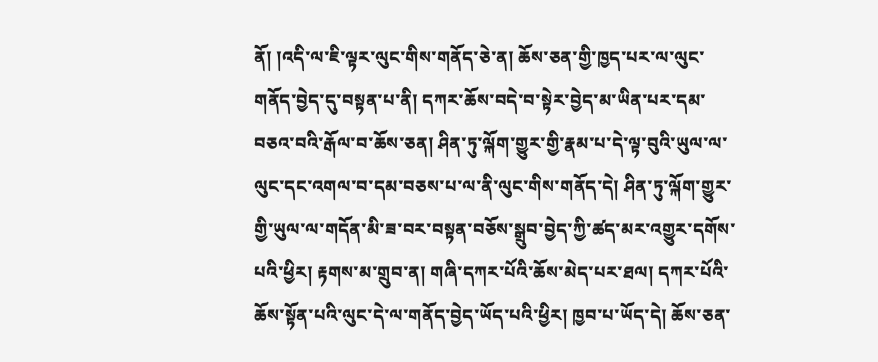ནོ། །འདི་ལ་ཇི་ལྟར་ལུང་གིས་གནོད་ཅེ་ན། ཆོས་ཅན་གྱི་ཁྱད་པར་ལ་ལུང་གནོད་བྱེད་དུ་བསྟན་པ་ནི། དཀར་ཆོས་བདེ་བ་སྟེར་བྱེད་མ་ཡིན་པར་དམ་བཅའ་བའི་རྒོལ་བ་ཆོས་ཅན། ཤིན་ཏུ་ལྐོག་གྱུར་གྱི་རྣམ་པ་དེ་ལྟ་བུའི་ཡུལ་ལ་ལུང་དང་འགལ་བ་དམ་བཅས་པ་ལ་ནི་ལུང་གིས་གནོད་དེ། ཤིན་ཏུ་ལྐོག་གྱུར་གྱི་ཡུལ་ལ་གདོན་མི་ཟ་བར་བསྟན་བཅོས་སྒྲུབ་བྱེད་ཀྱི་ཚད་མར་འགྱུར་དགོས་པའི་ཕྱིར། རྟགས་མ་གྲུབ་ན། གཞི་དཀར་པོའི་ཆོས་མེད་པར་ཐལ། དཀར་པོའི་ཆོས་སྟོན་པའི་ལུང་དེ་ལ་གནོད་བྱེད་ཡོད་པའི་ཕྱིར། ཁྱབ་པ་ཡོད་དེ། ཆོས་ཅན་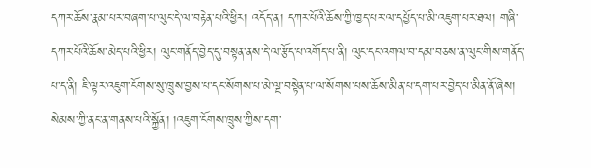དཀར་ཆོས་རྣམ་པར་བཞག་པ་ལུང་དེ་ལ་བརྟེན་པའི་ཕྱིར། འདོད་ན། དཀར་པོའི་ཆོས་ཀྱི་ཁྱད་པར་ལ་དཔྱོད་པ་མི་འཇུག་པར་ཐལ། གཞི་དཀར་པོའི་ཆོས་མེད་པའི་ཕྱིར། ལུང་གནོད་བྱེད་དུ་བསྟན་ནས་དེ་ལ་རྩོད་པ་འགོད་པ་ནི། ལུང་དང་འགལ་བ་དམ་བཅས་ན་ལུང་གིས་གནོད་པ་ད་ནི། ཇི་ལྟར་འཇུག་ངོགས་སུ་ཁྲུས་བྱས་པ་དང་སོགས་པ་མེ་ལྔ་བསྟེན་པ་ལ་སོགས་པས་ཆོས་མིན་པ་དག་པར་བྱེད་པ་མིན་ནོ་ཞེས། སེམས་ཀྱི་ནང་ན་གནས་པའི་སྐྱོན། །འཇུག་ངོགས་ཁྲུས་ཀྱིས་དག་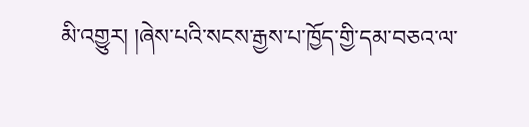མི་འགྱུར། །ཞེས་པའི་སངས་རྒྱས་པ་ཁྱོད་གྱི་དམ་བཅའ་ལ་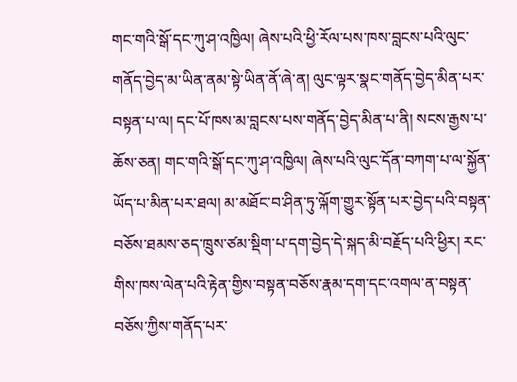གང་གའི་སྒོ་དང་ཀུ་ཤ་འཁྱིལ། ཞེས་པའི་ཕྱི་རོལ་པས་ཁས་བླངས་པའི་ལུང་གནོད་བྱེད་མ་ཡིན་ནམ་སྟེ་ཡིན་ནོ་ཞེ་ན། ལུང་ལྟར་སྣང་གནོད་བྱེད་མིན་པར་བསྟན་པ་ལ། དང་པོ་ཁས་མ་བླངས་པས་གནོད་བྱེད་མིན་པ་ནི། སངས་རྒྱས་པ་ཆོས་ཅན། གང་གའི་སྒོ་དང་ཀུ་ཤ་འཁྱིལ། ཞེས་པའི་ལུང་དོན་བཀག་པ་ལ་སྐྱོན་ཡོད་པ་མིན་པར་ཐལ། མ་མཐོང་བ་ཤིན་ཏུ་ལྐོག་གྱུར་སྟོན་པར་བྱེད་པའི་བསྟན་བཅོས་ཐམས་ཅད་ཁྲུས་ཙམ་སྡིག་པ་དག་བྱེད་དེ་སྐད་མི་བརྗོད་པའི་ཕྱིར། རང་གིས་ཁས་ལེན་པའི་རྟེན་གྱིས་བསྟན་བཅོས་རྣམ་དག་དང་འགལ་ན་བསྟན་བཅོས་ཀྱིས་གནོད་པར་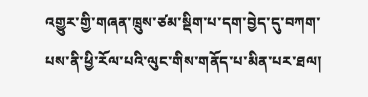འགྱུར་གྱི་གཞན་ཁྲུས་ཙམ་སྡིག་པ་དག་བྱེད་དུ་བཀག་པས་ནི་ཕྱི་རོལ་པའི་ལུང་གིས་གནོད་པ་མིན་པར་ཐལ།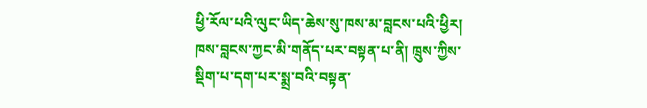ཕྱི་རོལ་པའི་ལུང་ཡིད་ཆེས་སུ་ཁས་མ་བླངས་པའི་ཕྱིར། ཁས་བླངས་ཀྱང་མི་གནོད་པར་བསྟན་པ་ནི། ཁྲུས་ཀྱིས་སྡིག་པ་དག་པར་སྨྲ་བའི་བསྟན་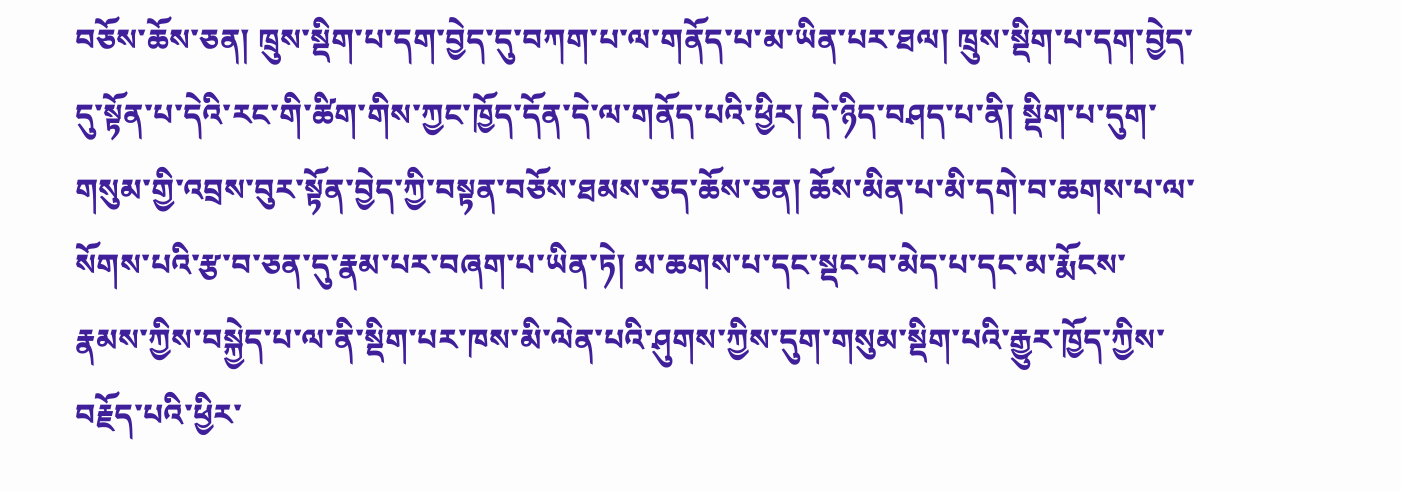བཅོས་ཆོས་ཅན། ཁྲུས་སྡིག་པ་དག་བྱེད་དུ་བཀག་པ་ལ་གནོད་པ་མ་ཡིན་པར་ཐལ། ཁྲུས་སྡིག་པ་དག་བྱེད་དུ་སྟོན་པ་དེའི་རང་གི་ཚིག་གིས་ཀྱང་ཁྱོད་དོན་དེ་ལ་གནོད་པའི་ཕྱིར། དེ་ཉིད་བཤད་པ་ནི། སྡིག་པ་དུག་གསུམ་གྱི་འབྲས་བུར་སྟོན་བྱེད་ཀྱི་བསྟན་བཅོས་ཐམས་ཅད་ཆོས་ཅན། ཆོས་མིན་པ་མི་དགེ་བ་ཆགས་པ་ལ་སོགས་པའི་རྩ་བ་ཅན་དུ་རྣམ་པར་བཞག་པ་ཡིན་ཏེ། མ་ཆགས་པ་དང་སྡང་བ་མེད་པ་དང་མ་རྨོངས་རྣམས་ཀྱིས་བསྐྱེད་པ་ལ་ནི་སྡིག་པར་ཁས་མི་ལེན་པའི་ཤུགས་ཀྱིས་དུག་གསུམ་སྡིག་པའི་རྒྱུར་ཁྱོད་ཀྱིས་བརྗོད་པའི་ཕྱིར་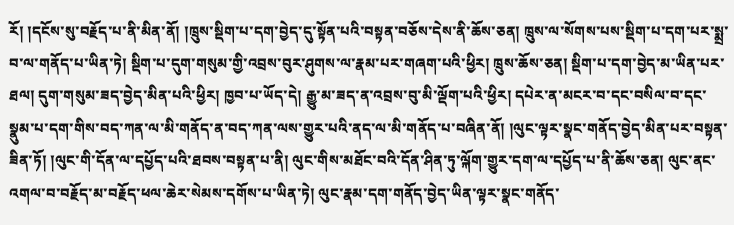རོ། །དངོས་སུ་བརྗོད་པ་ནི་མིན་ནོ། །ཁྲུས་སྡིག་པ་དག་བྱེད་དུ་སྟོན་པའི་བསྟན་བཅོས་དེས་ནི་ཆོས་ཅན། ཁྲུས་ལ་སོགས་པས་སྡིག་པ་དག་པར་སྨྲ་བ་ལ་གནོད་པ་ཡིན་ཏེ། སྡིག་པ་དུག་གསུམ་གྱི་འབྲས་བུར་ཤུགས་ལ་རྣམ་པར་གཞག་པའི་ཕྱིར། ཁྲུས་ཆོས་ཅན། སྡིག་པ་དག་བྱེད་མ་ཡིན་པར་ཐལ། དུག་གསུམ་ཟད་བྱེད་མིན་པའི་ཕྱིར། ཁྱབ་པ་ཡོད་དེ། རྒྱུ་མ་ཟད་ན་འབྲས་བུ་མི་ལྡོག་པའི་ཕྱིར། དཔེར་ན་མངར་བ་དང་བསིལ་བ་དང་སྣུམ་པ་དག་གིས་བད་ཀན་ལ་མི་གནོད་ན་བད་ཀན་ལས་གྱུར་པའི་ནད་ལ་མི་གནོད་པ་བཞིན་ནོ། །ལུང་ལྟར་སྣང་གནོད་བྱེད་མིན་པར་བསྟན་ཟིན་ཏོ། །ལུང་གི་དོན་ལ་དཔྱོད་པའི་ཐབས་བསྟན་པ་ནི། ལུང་གིས་མཐོང་བའི་དོན་ཤིན་ཏུ་ལྐོག་གྱུར་དག་ལ་དཔྱོད་པ་ནི་ཆོས་ཅན། ལུང་ནང་འགལ་བ་བརྗོད་མ་བརྗོད་ཕལ་ཆེར་སེམས་དགོས་པ་ཡིན་ཏེ། ལུང་རྣམ་དག་གནོད་བྱེད་ཡིན་ལྟར་སྣང་གནོད་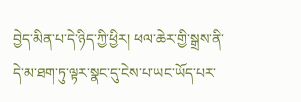བྱེད་མིན་པ་དེ་ཉིད་ཀྱི་ཕྱིར། ཕལ་ཆེར་གྱི་སྒྲས་ནི་དེ་མ་ཐག་ཏུ་ལྟར་སྣང་དུ་ངེས་པ་ཡང་ཡོད་པར་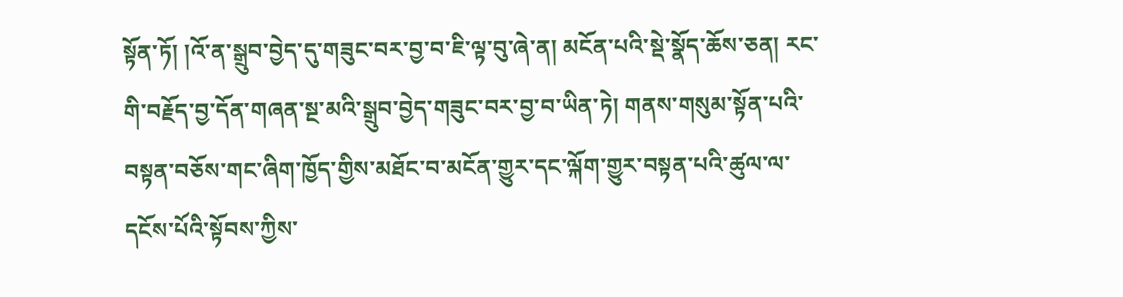སྟོན་ཏོ། །འོ་ན་སྒྲུབ་བྱེད་དུ་གཟུང་བར་བྱ་བ་ཇི་ལྟ་བུ་ཞེ་ན། མངོན་པའི་སྡེ་སྣོད་ཆོས་ཅན། རང་གི་བརྗོད་བྱ་དོན་གཞན་སྔ་མའི་སྒྲུབ་བྱེད་གཟུང་བར་བྱ་བ་ཡིན་ཏེ། གནས་གསུམ་སྟོན་པའི་བསྟན་བཅོས་གང་ཞིག་ཁྱོད་གྱིས་མཐོང་བ་མངོན་གྱུར་དང་ལྐོག་གྱུར་བསྟན་པའི་ཚུལ་ལ་དངོས་པོའི་སྟོབས་ཀྱིས་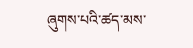ཞུགས་པའི་ཚད་མས་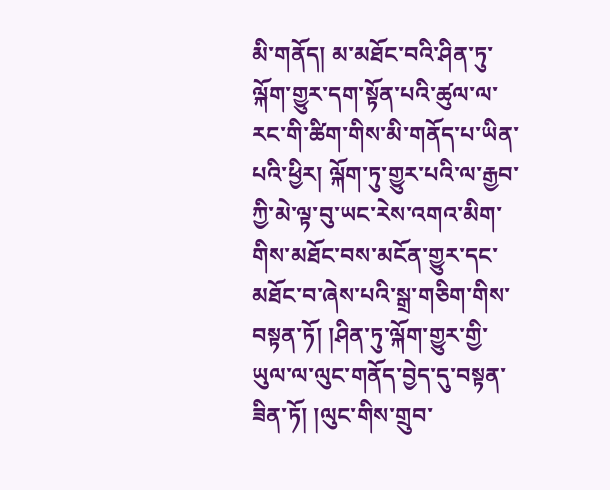མི་གནོད། མ་མཐོང་བའི་ཤིན་ཏུ་ལྐོག་གྱུར་དག་སྟོན་པའི་ཚུལ་ལ་རང་གི་ཚིག་གིས་མི་གནོད་པ་ཡིན་པའི་ཕྱིར། ལྐོག་ཏུ་གྱུར་པའི་ལ་རྒྱབ་ཀྱི་མེ་ལྟ་བུ་ཡང་རེས་འགའ་མིག་གིས་མཐོང་བས་མངོན་གྱུར་དང་མཐོང་བ་ཞེས་པའི་སྒྲ་གཅིག་གིས་བསྟན་ཏོ། །ཤིན་ཏུ་ལྐོག་གྱུར་གྱི་ཡུལ་ལ་ལུང་གནོད་བྱེད་དུ་བསྟན་ཟིན་ཏོ། །ལུང་གིས་གྲུབ་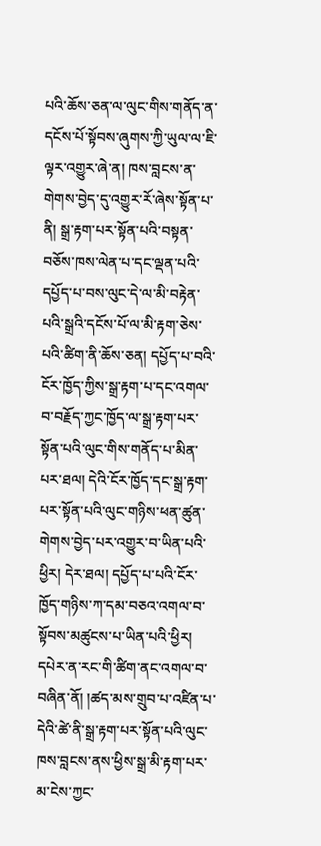པའི་ཆོས་ཅན་ལ་ལུང་གིས་གནོད་ན་དངོས་པོ་སྟོབས་ཞུགས་ཀྱི་ཡུལ་ལ་ཇི་ལྟར་འགྱུར་ཞེ་ན། ཁས་བླངས་ན་གེགས་བྱེད་དུ་འགྱུར་རོ་ཞེས་སྟོན་པ་ནི། སྒྲ་རྟག་པར་སྟོན་པའི་བསྟན་བཅོས་ཁས་ལེན་པ་དང་ལྡན་པའི་དཔྱོད་པ་བས་ལུང་དེ་ལ་མི་བརྟེན་པའི་སྒྲའི་དངོས་པོ་ལ་མི་རྟག་ཅེས་པའི་ཚིག་ནི་ཆོས་ཅན། དཔྱོད་པ་བའི་ངོར་ཁྱོད་ཀྱིས་སྒྲ་རྟག་པ་དང་འགལ་བ་བརྗོད་ཀྱང་ཁྱོད་ལ་སྒྲ་རྟག་པར་སྟོན་པའི་ལུང་གིས་གནོད་པ་མིན་པར་ཐལ། དེའི་ངོར་ཁྱོད་དང་སྒྲ་རྟག་པར་སྟོན་པའི་ལུང་གཉིས་ཕན་ཚུན་གེགས་བྱེད་པར་འགྱུར་བ་ཡིན་པའི་ཕྱིར། དེར་ཐལ། དཔྱོད་པ་པའི་ངོར་ཁྱོད་གཉིས་ཀ་དམ་བཅའ་འགལ་བ་སྟོབས་མཚུངས་པ་ཡིན་པའི་ཕྱིར། དཔེར་ན་རང་གི་ཚིག་ནང་འགལ་བ་བཞིན་ནོ། །ཚད་མས་གྲུབ་པ་འཛིན་པ་དེའི་ཚེ་ནི་སྒྲ་རྟག་པར་སྟོན་པའི་ལུང་ཁས་བླངས་ནས་ཕྱིས་སྒྲ་མི་རྟག་པར་མ་ངེས་ཀྱང་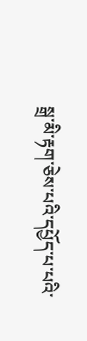སྒྲ་མི་རྟག་ཅེས་པའི་དཔྱོད་པ་པའི་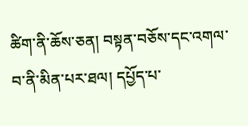ཚིག་ནི་ཆོས་ཅན། བསྟན་བཅོས་དང་འགལ་བ་ནི་མིན་པར་ཐལ། དཔྱོད་པ་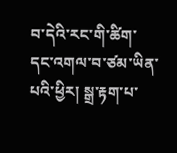བ་དེའི་རང་གི་ཚིག་དང་འགལ་བ་ཙམ་ཡིན་པའི་ཕྱིར། སྒྲ་རྟག་པ་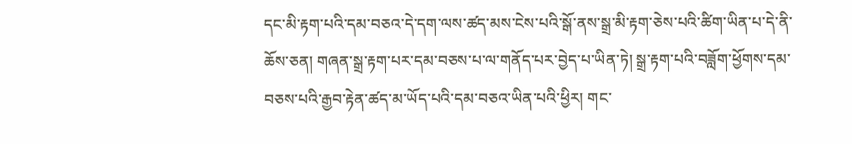དང་མི་རྟག་པའི་དམ་བཅའ་དེ་དག་ལས་ཚད་མས་ངེས་པའི་སྒོ་ནས་སྒྲ་མི་རྟག་ཅེས་པའི་ཚིག་ཡིན་པ་དེ་ནི་ཆོས་ཅན། གཞན་སྒྲ་རྟག་པར་དམ་བཅས་པ་ལ་གནོད་པར་བྱེད་པ་ཡིན་ཏེ། སྒྲ་རྟག་པའི་བཟློག་ཕྱོགས་དམ་བཅས་པའི་རྒྱབ་རྟེན་ཚད་མ་ཡོད་པའི་དམ་བཅའ་ཡིན་པའི་ཕྱིར། གང་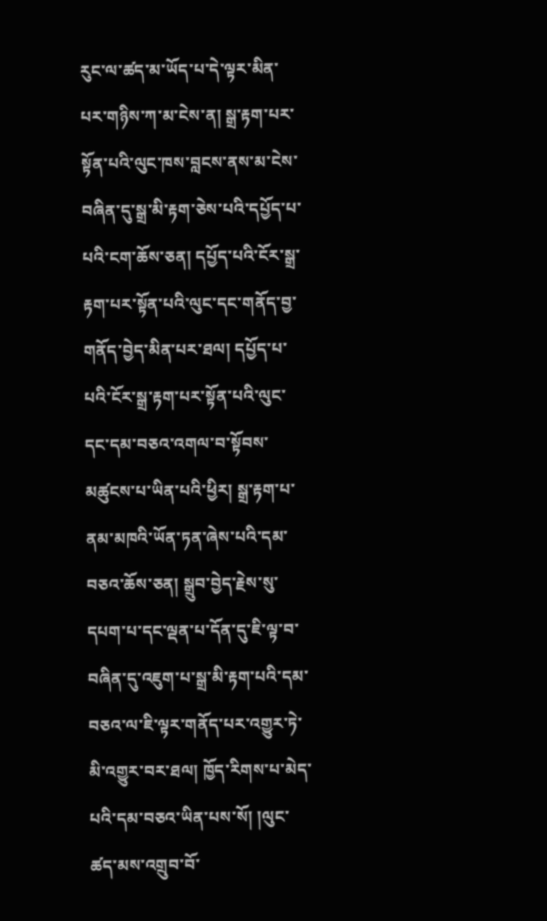རུང་ལ་ཚད་མ་ཡོད་པ་དེ་ལྟར་མིན་པར་གཉིས་ཀ་མ་ངེས་ན། སྒྲ་རྟག་པར་སྟོན་པའི་ལུང་ཁས་བླངས་ནས་མ་ངེས་བཞིན་དུ་སྒྲ་མི་རྟག་ཅེས་པའི་དཔྱོད་པ་པའི་ངག་ཆོས་ཅན། དཔྱོད་པའི་ངོར་སྒྲ་རྟག་པར་སྟོན་པའི་ལུང་དང་གནོད་བྱ་གནོད་བྱེད་མིན་པར་ཐལ། དཔྱོད་པ་པའི་ངོར་སྒྲ་རྟག་པར་སྟོན་པའི་ལུང་དང་དམ་བཅའ་འགལ་བ་སྟོབས་མཚུངས་པ་ཡིན་པའི་ཕྱིར། སྒྲ་རྟག་པ་ནམ་མཁའི་ཡོན་ཏན་ཞེས་པའི་དམ་བཅའ་ཆོས་ཅན། སྒྲུབ་བྱེད་རྗེས་སུ་དཔག་པ་དང་ལྡན་པ་དོན་དུ་ཇི་ལྟ་བ་བཞིན་དུ་འཇུག་པ་སྒྲ་མི་རྟག་པའི་དམ་བཅའ་ལ་ཇི་ལྟར་གནོད་པར་འགྱུར་ཏེ་མི་འགྱུར་བར་ཐལ། ཁྱོད་རིགས་པ་མེད་པའི་དམ་བཅའ་ཡིན་པས་སོ། །ལུང་ཚད་མས་འགྲུབ་བོ་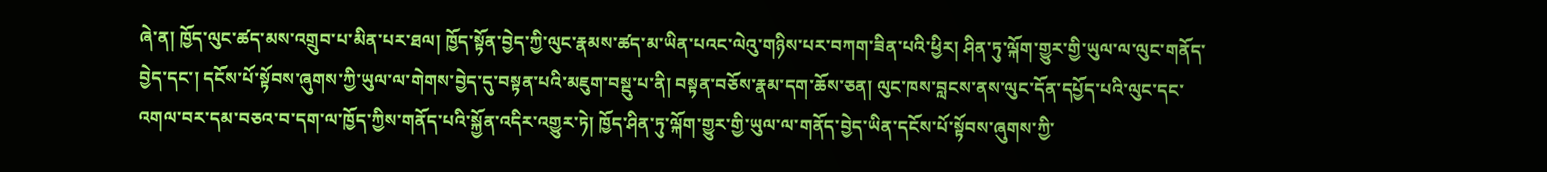ཞེ་ན། ཁྱོད་ལུང་ཚད་མས་འགྲུབ་པ་མིན་པར་ཐལ། ཁྱོད་སྟོན་བྱེད་ཀྱི་ལུང་རྣམས་ཚད་མ་ཡིན་པའང་ལེའུ་གཉིས་པར་བཀག་ཟིན་པའི་ཕྱིར། ཤིན་ཏུ་ལྐོག་གྱུར་གྱི་ཡུལ་ལ་ལུང་གནོད་བྱེད་དང་། དངོས་པོ་སྟོབས་ཞུགས་ཀྱི་ཡུལ་ལ་གེགས་བྱེད་དུ་བསྟན་པའི་མཇུག་བསྡུ་པ་ནི། བསྟན་བཅོས་རྣམ་དག་ཆོས་ཅན། ལུང་ཁས་བླངས་ནས་ལུང་དོན་དཔྱོད་པའི་ལུང་དང་འགལ་བར་དམ་བཅའ་བ་དག་ལ་ཁྱོད་ཀྱིས་གནོད་པའི་སྐྱོན་འདིར་འགྱུར་ཏེ། ཁྱོད་ཤིན་ཏུ་ལྐོག་གྱུར་གྱི་ཡུལ་ལ་གནོད་བྱེད་ཡིན་དངོས་པོ་སྟོབས་ཞུགས་ཀྱི་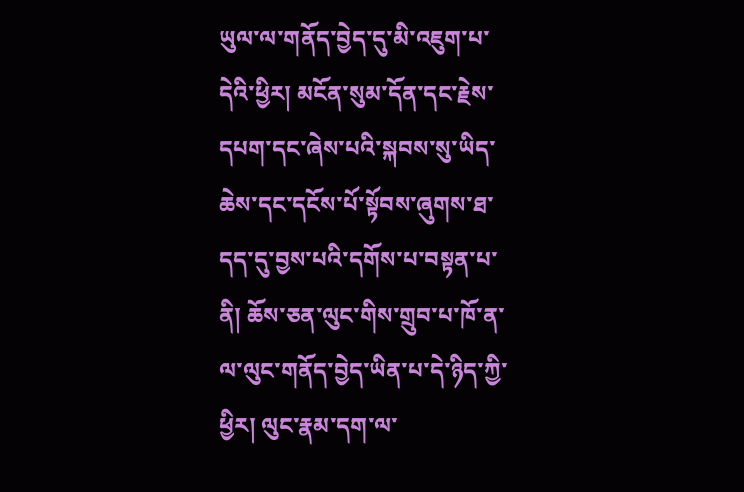ཡུལ་ལ་གནོད་བྱེད་དུ་མི་འཇུག་པ་དེའི་ཕྱིར། མངོན་སུམ་དོན་དང་རྗེས་དཔག་དང་ཞེས་པའི་སྐབས་སུ་ཡིད་ཆེས་དང་དངོས་པོ་སྟོབས་ཞུགས་ཐ་དད་དུ་བྱས་པའི་དགོས་པ་བསྟན་པ་ནི། ཆོས་ཅན་ལུང་གིས་གྲུབ་པ་ཁོ་ན་ལ་ལུང་གནོད་བྱེད་ཡིན་པ་དེ་ཉིད་ཀྱི་ཕྱིར། ལུང་རྣམ་དག་ལ་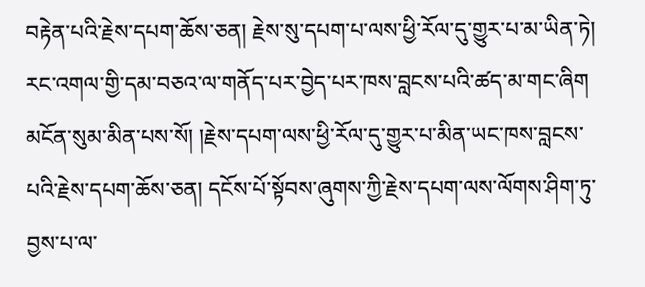བརྟེན་པའི་རྗེས་དཔག་ཆོས་ཅན། རྗེས་སུ་དཔག་པ་ལས་ཕྱི་རོལ་དུ་གྱུར་པ་མ་ཡིན་ཏེ། རང་འགལ་གྱི་དམ་བཅའ་ལ་གནོད་པར་བྱེད་པར་ཁས་བླངས་པའི་ཚད་མ་གང་ཞིག མངོན་སུམ་མིན་པས་སོ། །རྗེས་དཔག་ལས་ཕྱི་རོལ་དུ་གྱུར་པ་མིན་ཡང་ཁས་བླངས་པའི་རྗེས་དཔག་ཆོས་ཅན། དངོས་པོ་སྟོབས་ཞུགས་ཀྱི་རྗེས་དཔག་ལས་ལོགས་ཤིག་ཏུ་བྱས་པ་ལ་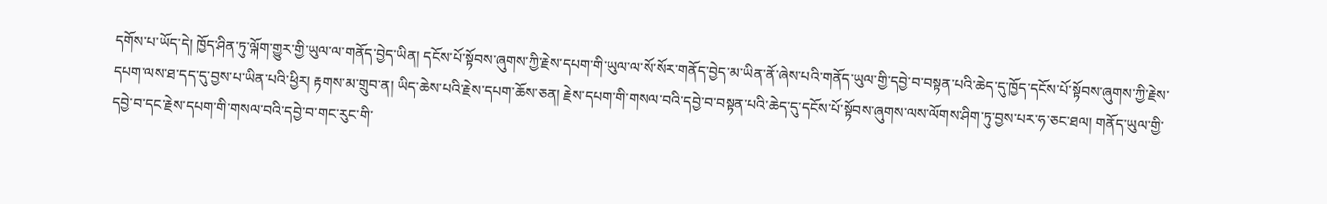དགོས་པ་ཡོད་དེ། ཁྱོད་ཤིན་ཏུ་ལྐོག་གྱུར་གྱི་ཡུལ་ལ་གནོད་བྱེད་ཡིན། དངོས་པོ་སྟོབས་ཞུགས་ཀྱི་རྗེས་དཔག་གི་ཡུལ་ལ་སོ་སོར་གནོད་བྱེད་མ་ཡིན་ནོ་ཞེས་པའི་གནོད་ཡུལ་གྱི་དབྱེ་བ་བསྟན་པའི་ཆེད་དུ་ཁྱོད་དངོས་པོ་སྟོབས་ཞུགས་ཀྱི་རྗེས་དཔག་ལས་ཐ་དད་དུ་བྱས་པ་ཡིན་པའི་ཕྱིར། རྟགས་མ་གྲུབ་ན། ཡིད་ཆེས་པའི་རྗེས་དཔག་ཆོས་ཅན། རྗེས་དཔག་གི་གསལ་བའི་དབྱེ་བ་བསྟན་པའི་ཆེད་དུ་དངོས་པོ་སྟོབས་ཞུགས་ལས་ལོགས་ཤིག་ཏུ་བྱས་པར་ཧ་ཅང་ཐལ། གནོད་ཡུལ་གྱི་དབྱེ་བ་དང་རྗེས་དཔག་གི་གསལ་བའི་དབྱེ་བ་གང་རུང་གི་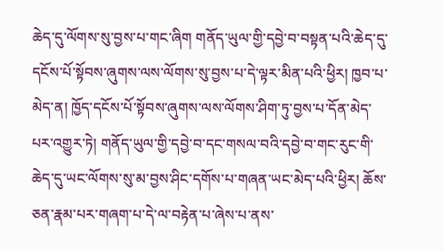ཆེད་དུ་ལོགས་སུ་བྱས་པ་གང་ཞིག གནོད་ཡུལ་གྱི་དབྱེ་བ་བསྟན་པའི་ཆེད་དུ་དངོས་པོ་སྟོབས་ཞུགས་ལས་ལོགས་སུ་བྱས་པ་དེ་ལྟར་མིན་པའི་ཕྱིར། ཁྱབ་པ་མེད་ན། ཁྱོད་དངོས་པོ་སྟོབས་ཞུགས་ལས་ལོགས་ཤིག་ཏུ་བྱས་པ་དོན་མེད་པར་འགྱུར་ཏེ། གནོད་ཡུལ་གྱི་དབྱེ་བ་དང་གསལ་བའི་དབྱེ་བ་གང་རུང་གི་ཆེད་དུ་ཡང་ལོགས་སུ་མ་བྱས་ཤིང་དགོས་པ་གཞན་ཡང་མེད་པའི་ཕྱིར། ཆོས་ཅན་རྣམ་པར་གཞག་པ་དེ་ལ་བརྟེན་པ་ཞེས་པ་ནས་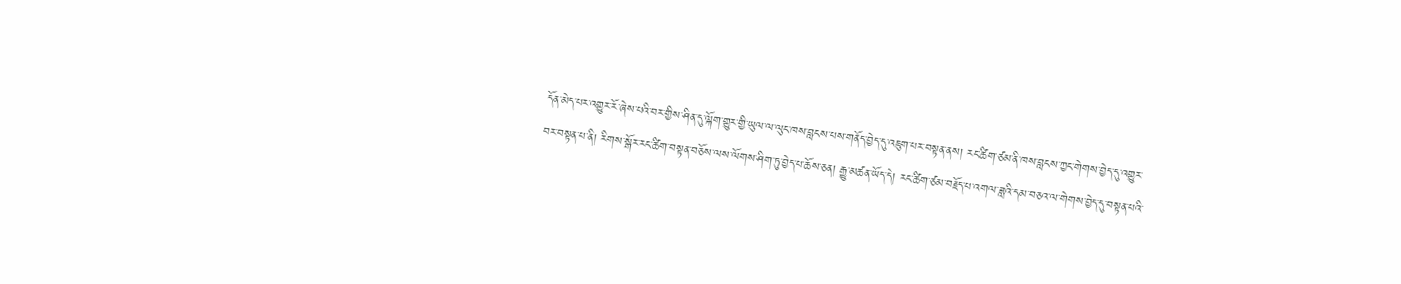དོན་མེད་པར་འགྱུར་རོ་ཞེས་པའི་བར་གྱིས་ཤིན་དུ་ལྐོག་གྱུར་གྱི་ཡུལ་ལ་ལུང་ཁས་བླངས་པས་གནོད་བྱེད་དུ་འཇུག་པར་བསྟན་ནས། རང་ཚིག་ཙམ་ནི་ཁས་བླངས་ཀྱང་གེགས་བྱེད་དུ་འགྱུར་བར་བསྟན་པ་ནི། རིགས་སྒོར་རང་ཚིག་བསྟན་བཅོས་ལས་ལོགས་ཤིག་ཏུ་བྱེད་པ་ཆོས་ཅན། རྒྱུ་མཚན་ཡོད་དེ། རང་ཚིག་ཙམ་བརྗོད་པ་འགལ་ཟླའི་དམ་བཅའ་ལ་གེགས་བྱེད་དུ་བསྟན་པའི་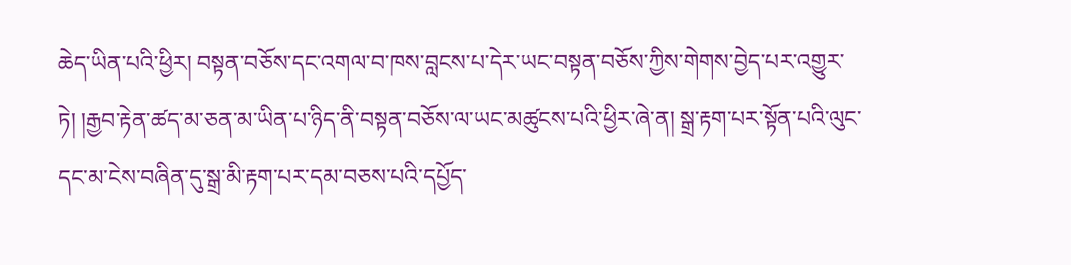ཆེད་ཡིན་པའི་ཕྱིར། བསྟན་བཅོས་དང་འགལ་བ་ཁས་བླངས་པ་དེར་ཡང་བསྟན་བཅོས་ཀྱིས་གེགས་བྱེད་པར་འགྱུར་ཏེ། །རྒྱབ་རྟེན་ཚད་མ་ཅན་མ་ཡིན་པ་ཉིད་ནི་བསྟན་བཅོས་ལ་ཡང་མཚུངས་པའི་ཕྱིར་ཞེ་ན། སྒྲ་རྟག་པར་སྟོན་པའི་ལུང་དང་མ་ངེས་བཞིན་དུ་སྒྲ་མི་རྟག་པར་དམ་བཅས་པའི་དཔྱོད་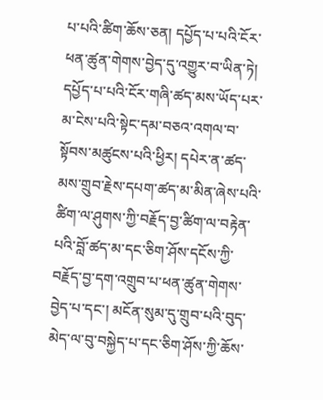པ་པའི་ཚིག་ཆོས་ཅན། དཔྱོད་པ་པའི་ངོར་ཕན་ཚུན་གེགས་བྱེད་དུ་འགྱུར་བ་ཡིན་ཏེ། དཔྱོད་པ་པའི་ངོར་གཞི་ཚད་མས་ཡོད་པར་མ་ངེས་པའི་སྟེང་དམ་བཅའ་འགལ་བ་སྟོབས་མཚུངས་པའི་ཕྱིར། དཔེར་ན་ཚད་མས་གྲུབ་རྗེས་དཔག་ཚད་མ་མིན་ཞེས་པའི་ཚིག་ལ་ཤུགས་ཀྱི་བརྗོད་བྱ་ཚིག་ལ་བརྟེན་པའི་བློ་ཚད་མ་དང་ཅིག་ཤོས་དངོས་ཀྱི་བརྗོད་བྱ་དག་འགྲུབ་པ་ཕན་ཚུན་གེགས་བྱེད་པ་དང་། མངོན་སུམ་དུ་གྲུབ་པའི་བུད་མེད་ལ་བུ་བསྐྱེད་པ་དང་ཅིག་ཤོས་ཀྱི་ཆོས་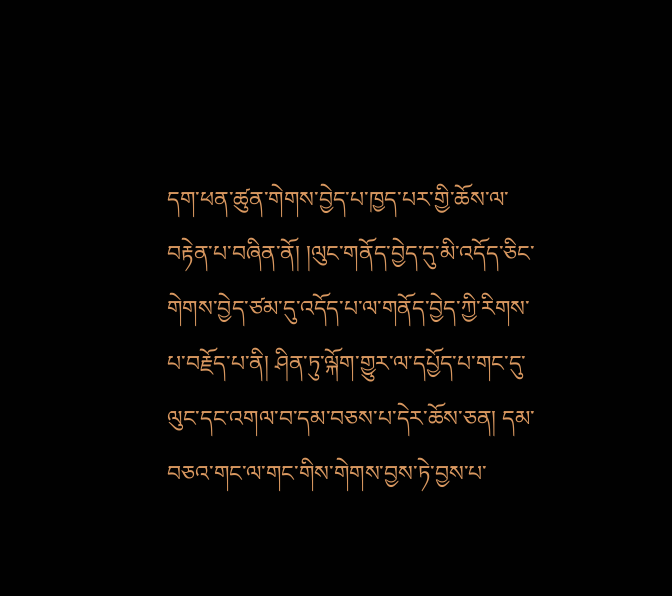དག་ཕན་ཚུན་གེགས་བྱེད་པ་ཁྱད་པར་གྱི་ཆོས་ལ་བརྟེན་པ་བཞིན་ནོ། །ལུང་གནོད་བྱེད་དུ་མི་འདོད་ཅིང་གེགས་བྱེད་ཙམ་དུ་འདོད་པ་ལ་གནོད་བྱེད་ཀྱི་རིགས་པ་བརྗོད་པ་ནི། ཤིན་ཏུ་ལྐོག་གྱུར་ལ་དཔྱོད་པ་གང་དུ་ལུང་དང་འགལ་བ་དམ་བཅས་པ་དེར་ཆོས་ཅན། དམ་བཅའ་གང་ལ་གང་གིས་གེགས་བྱས་ཏེ་བྱས་པ་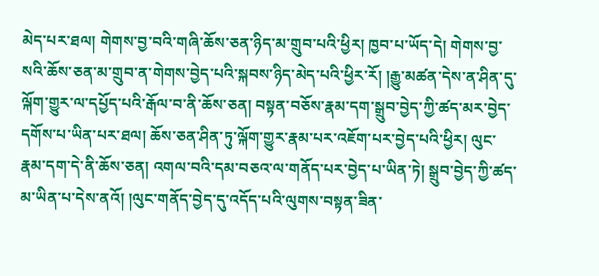མེད་པར་ཐལ། གེགས་བྱ་བའི་གཞི་ཆོས་ཅན་ཉིད་མ་གྲུབ་པའི་ཕྱིར། ཁྱབ་པ་ཡོད་དེ། གེགས་བྱ་སའི་ཆོས་ཅན་མ་གྲུབ་ན་གེགས་བྱེད་པའི་སྐབས་ཉིད་མེད་པའི་ཕྱིར་རོ། །རྒྱུ་མཚན་དེས་ན་ཤིན་དུ་ལྐོག་གྱུར་ལ་དཔྱོད་པའི་རྒོལ་བ་ནི་ཆོས་ཅན། བསྟན་བཅོས་རྣམ་དག་སྒྲུབ་བྱེད་ཀྱི་ཚད་མར་བྱེད་དགོས་པ་ཡིན་པར་ཐལ། ཆོས་ཅན་ཤིན་ཏུ་ལྐོག་གྱུར་རྣམ་པར་འཇོག་པར་བྱེད་པའི་ཕྱིར། ལུང་རྣམ་དག་དེ་ནི་ཆོས་ཅན། འགལ་བའི་དམ་བཅའ་ལ་གནོད་པར་བྱེད་པ་ཡིན་ཏེ། སྒྲུབ་བྱེད་ཀྱི་ཚད་མ་ཡིན་པ་དེས་ནའོ། །ལུང་གནོད་བྱེད་དུ་འདོད་པའི་ལུགས་བསྟན་ཟིན་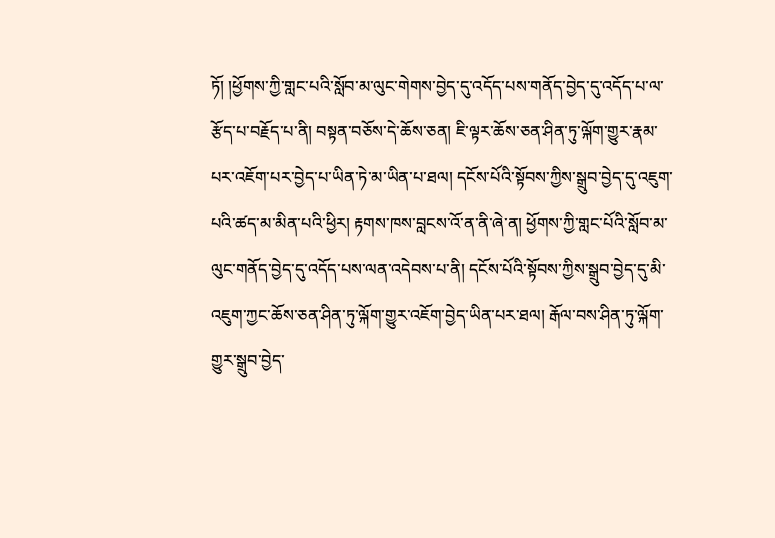ཏོ། །ཕྱོགས་ཀྱི་གླང་པའི་སློབ་མ་ལུང་གེགས་བྱེད་དུ་འདོད་པས་གནོད་བྱེད་དུ་འདོད་པ་ལ་རྩོད་པ་བརྗོད་པ་ནི། བསྟན་བཅོས་དེ་ཆོས་ཅན། ཇི་ལྟར་ཆོས་ཅན་ཤིན་ཏུ་ལྐོག་གྱུར་རྣམ་པར་འཇོག་པར་བྱེད་པ་ཡིན་ཏེ་མ་ཡིན་པ་ཐལ། དངོས་པོའི་སྟོབས་ཀྱིས་སྒྲུབ་བྱེད་དུ་འཇུག་པའི་ཚད་མ་མིན་པའི་ཕྱིར། རྟགས་ཁས་བླངས་འོ་ན་ནི་ཞེ་ན། ཕྱོགས་ཀྱི་གླང་པོའི་སློབ་མ་ལུང་གནོད་བྱེད་དུ་འདོད་པས་ལན་འདེབས་པ་ནི། དངོས་པོའི་སྟོབས་ཀྱིས་སྒྲུབ་བྱེད་དུ་མི་འཇུག་ཀྱང་ཆོས་ཅན་ཤིན་ཏུ་ལྐོག་གྱུར་འཇོག་བྱེད་ཡིན་པར་ཐལ། རྒོལ་བས་ཤིན་ཏུ་ལྐོག་གྱུར་སྒྲུབ་བྱེད་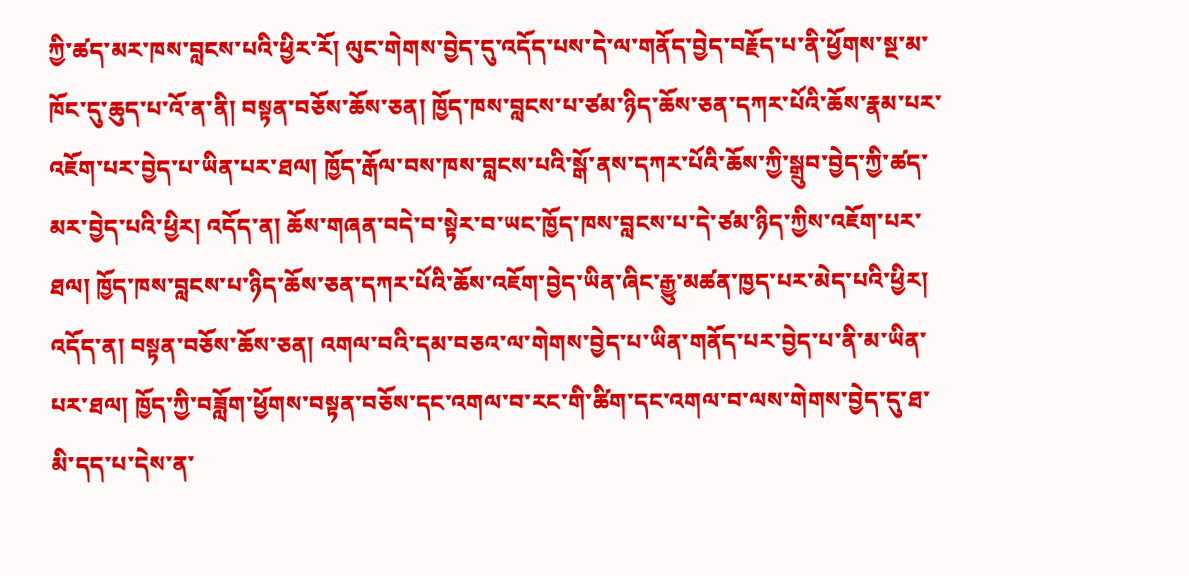ཀྱི་ཚད་མར་ཁས་བླངས་པའི་ཕྱིར་རོ། ལུང་གེགས་བྱེད་དུ་འདོད་པས་དེ་ལ་གནོད་བྱེད་བརྗོད་པ་ནི་ཕྱོགས་སྔ་མ་ཁོང་དུ་ཆུད་པ་འོ་ན་ནི། བསྟན་བཅོས་ཆོས་ཅན། ཁྱོད་ཁས་བླངས་པ་ཙམ་ཉིད་ཆོས་ཅན་དཀར་པོའི་ཆོས་རྣམ་པར་འཇོག་པར་བྱེད་པ་ཡིན་པར་ཐལ། ཁྱོད་རྒོལ་བས་ཁས་བླངས་པའི་སྒོ་ནས་དཀར་པོའི་ཆོས་ཀྱི་སྒྲུབ་བྱེད་ཀྱི་ཚད་མར་བྱེད་པའི་ཕྱིར། འདོད་ན། ཆོས་གཞན་བདེ་བ་སྟེར་བ་ཡང་ཁྱོད་ཁས་བླངས་པ་དེ་ཙམ་ཉིད་ཀྱིས་འཇོག་པར་ཐལ། ཁྱོད་ཁས་བླངས་པ་ཉིད་ཆོས་ཅན་དཀར་པོའི་ཆོས་འཇོག་བྱེད་ཡིན་ཞིང་རྒྱུ་མཚན་ཁྱད་པར་མེད་པའི་ཕྱིར། འདོད་ན། བསྟན་བཅོས་ཆོས་ཅན། འགལ་བའི་དམ་བཅའ་ལ་གེགས་བྱེད་པ་ཡིན་གནོད་པར་བྱེད་པ་ནི་མ་ཡིན་པར་ཐལ། ཁྱོད་ཀྱི་བཟློག་ཕྱོགས་བསྟན་བཅོས་དང་འགལ་བ་རང་གི་ཚིག་དང་འགལ་བ་ལས་གེགས་བྱེད་དུ་ཐ་མི་དད་པ་དེས་ན་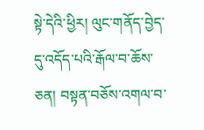སྟེ་དེའི་ཕྱིར། ལུང་གནོད་བྱེད་དུ་འདོད་པའི་རྒོལ་བ་ཆོས་ཅན། བསྟན་བཅོས་འགལ་བ་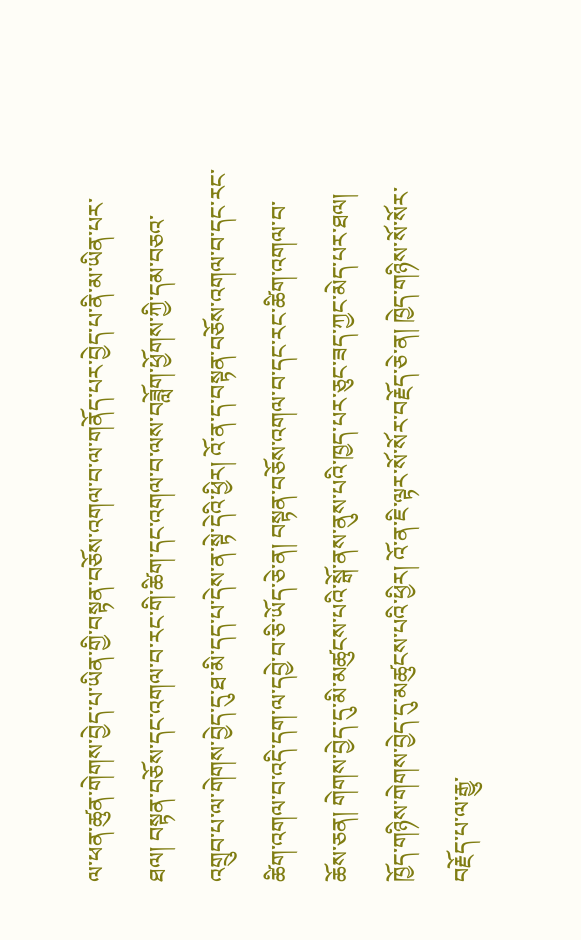ལ་ཕན་ཚུན་གེགས་བྱེད་པ་ཡིན་གྱི་བསྟན་བཅོས་འགལ་བ་ལ་གནོད་པར་བྱེད་པ་ནི་མ་ཡིན་པར་ཐལ། བསྟན་བཅོས་དང་འགལ་བ་རང་གི་ཚིག་དང་འགལ་བ་ལས་བཟློག་ཕྱོགས་ཀྱི་དམ་བཅའ་འགྲུབ་པ་ལ་གེགས་བྱེད་དུ་ཐ་མི་དད་པ་དེས་ན་སྟེ་དེའི་ཕྱིར། འོ་ན་ད་བསྟན་བཅོས་འགལ་བ་དང་རང་ཚིག་འགལ་བ་འདི་དག་ལ་དབྱེ་བ་ཅི་ཡོད་ཅེ་ན། བསྟན་བཅོས་འགལ་བ་དང་རང་ཚིག་འགལ་བ་ཆོས་ཅན། གེགས་བྱེད་དུ་མི་མཚུངས་པའི་སྒོ་ནས་ནུས་པའི་ཁྱད་པར་ཅུང་ཟད་ཀྱང་མེད་པར་ཐལ། ཁྱོད་གཉིས་གེགས་བྱེད་དུ་མཚུངས་པའི་ཕྱིར། འོ་ན་ཇི་ལྟར་སོ་སོར་བརྗོད་ཅེ་ན། ཁྱེད་གཉིས་སོ་སོར་བརྗོད་པ་ལ་རྒྱུ་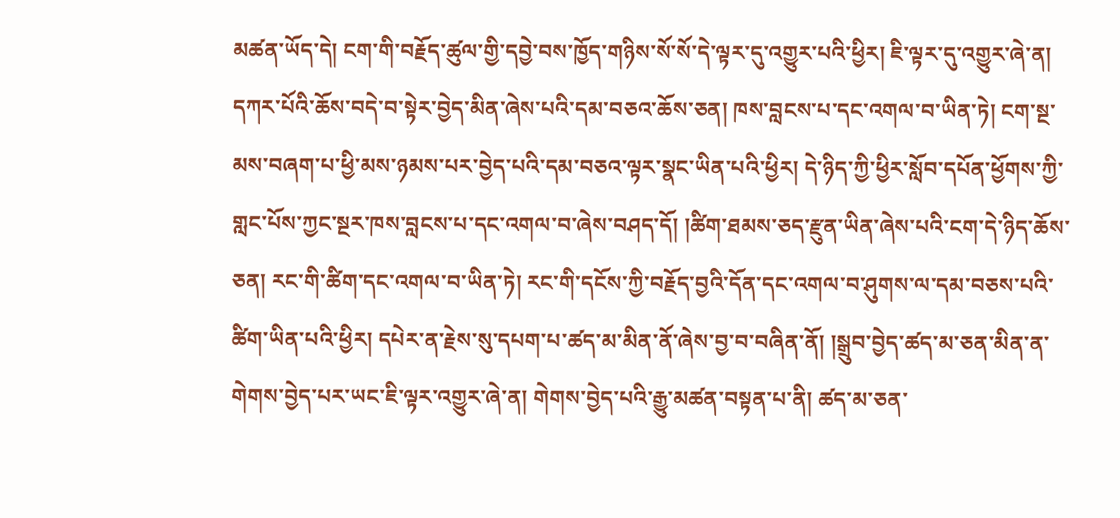མཚན་ཡོད་དེ། ངག་གི་བརྗོད་ཚུལ་གྱི་དབྱེ་བས་ཁྱོད་གཉིས་སོ་སོ་དེ་ལྟར་དུ་འགྱུར་པའི་ཕྱིར། ཇི་ལྟར་དུ་འགྱུར་ཞེ་ན། དཀར་པོའི་ཆོས་བདེ་བ་སྟེར་བྱེད་མིན་ཞེས་པའི་དམ་བཅའ་ཆོས་ཅན། ཁས་བླངས་པ་དང་འགལ་བ་ཡིན་ཏེ། ངག་སྔ་མས་བཞག་པ་ཕྱི་མས་ཉམས་པར་བྱེད་པའི་དམ་བཅའ་ལྟར་སྣང་ཡིན་པའི་ཕྱིར། དེ་ཉིད་ཀྱི་ཕྱིར་སློབ་དཔོན་ཕྱོགས་ཀྱི་གླང་པོས་ཀྱང་སྔར་ཁས་བླངས་པ་དང་འགལ་བ་ཞེས་བཤད་དོ། །ཚིག་ཐམས་ཅད་རྫུན་ཡིན་ཞེས་པའི་ངག་དེ་ཉིད་ཆོས་ཅན། རང་གི་ཚིག་དང་འགལ་བ་ཡིན་ཏེ། རང་གི་དངོས་ཀྱི་བརྗོད་བྱའི་དོན་དང་འགལ་བ་ཤུགས་ལ་དམ་བཅས་པའི་ཚིག་ཡིན་པའི་ཕྱིར། དཔེར་ན་རྗེས་སུ་དཔག་པ་ཚད་མ་མིན་ནོ་ཞེས་བྱ་བ་བཞིན་ནོ། །སྒྲུབ་བྱེད་ཚད་མ་ཅན་མིན་ན་གེགས་བྱེད་པར་ཡང་ཇི་ལྟར་འགྱུར་ཞེ་ན། གེགས་བྱེད་པའི་རྒྱུ་མཚན་བསྟན་པ་ནི། ཚད་མ་ཅན་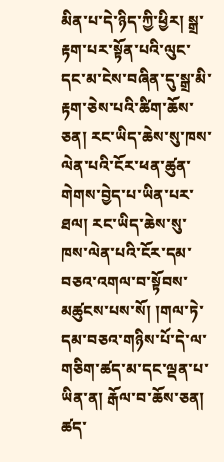མིན་པ་དེ་ཉིད་ཀྱི་ཕྱིར། སྒྲ་རྟག་པར་སྟོན་པའི་ལུང་དང་མ་ངེས་བཞིན་དུ་སྒྲ་མི་རྟག་ཅེས་པའི་ཚིག་ཆོས་ཅན། རང་ཡིད་ཆེས་སུ་ཁས་ལེན་པའི་ངོར་ཕན་ཚུན་གེགས་བྱེད་པ་ཡིན་པར་ཐལ། རང་ཡིད་ཆེས་སུ་ཁས་ལེན་པའི་ངོར་དམ་བཅའ་འགལ་བ་སྟོབས་མཚུངས་པས་སོ། །གལ་ཏེ་དམ་བཅའ་གཉིས་པོ་དེ་ལ་གཅིག་ཚད་མ་དང་ལྡན་པ་ཡིན་ན། རྒོལ་བ་ཆོས་ཅན། ཚད་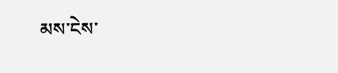མས་ངེས་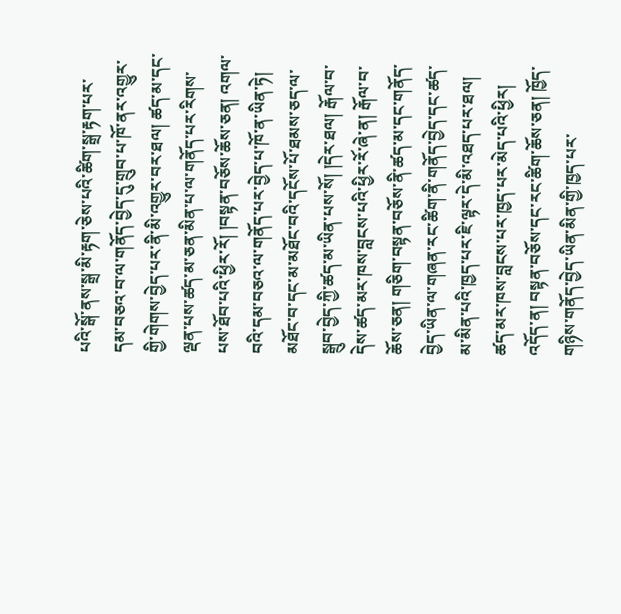པའི་སྒོ་ནས་སྒྲ་མི་རྟག་ཅེས་པའི་ཚིག་སྒྲ་རྟག་པར་དམ་བཅའ་བ་ལ་གནོད་བྱེད་དུ་གྲུབ་པ་ཁོ་ནར་འགྱུར་གྱི་གེགས་བྱེད་པར་ནི་མི་འགྱུར་བར་ཐལ། ཚད་མ་དང་ལྡན་པས་ཚད་མ་ཅན་མིན་པ་ལ་གནོད་པར་རིགས་པས་ཐོབ་པའི་ཕྱིར་རོ། །བསྟན་བཅོས་ཆོས་ཅན། འགལ་བའི་དམ་བཅའ་ལ་གནོད་པར་བྱེད་པ་ཁོ་ན་ཡིན་ཏེ། མཐོང་བ་དང་མ་མཐོང་བའི་དངོས་པོ་ཐམས་ཅད་ལ་སྒྲུབ་བྱེད་ཀྱི་ཚད་མ་ཡིན་པས་སོ། །དེར་ཐལ། རྒོལ་བ་དེས་ཚད་མར་ཁས་བླངས་པའི་ཕྱིར་རོ་ཞེ་ན། རྒོལ་བ་ཆོས་ཅན། གཅིག་བསྟན་བཅོས་ནི་ཚད་མ་དང་གནོད་བྱེད་ཡིན་ལ་གཞན་རང་ཚིག་ནི་གནོད་བྱེད་དང་ཚད་མ་མིན་པའི་ཁྱད་པར་ཇི་ལྟར་དེ་མི་འཐད་པར་ཐལ། ཚད་མར་ཁས་བླངས་པར་ཁྱད་པར་མེད་པའི་ཕྱིར། འདོད་ན། བསྟན་བཅོས་དང་རང་ཚིག་ཆོས་ཅན། ཁྱོད་གཉིས་གནོད་བྱེད་ཡིན་མིན་གྱི་ཁྱད་པར་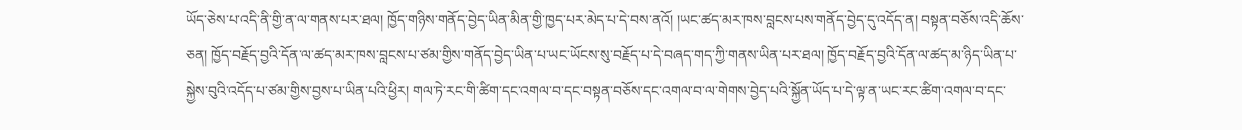ཡོད་ཅེས་པ་འདི་ནི་གྱི་ན་ལ་གནས་པར་ཐལ། ཁྱོད་གཉིས་གནོད་བྱེད་ཡིན་མིན་གྱི་ཁྱད་པར་མེད་པ་དེ་བས་ནའོ། །ཡང་ཚད་མར་ཁས་བླངས་པས་གནོད་བྱེད་དུ་འདོད་ན། བསྟན་བཅོས་འདི་ཆོས་ཅན། ཁྱོད་བརྗོད་བྱའི་དོན་ལ་ཚད་མར་ཁས་བླངས་པ་ཙམ་གྱིས་གནོད་བྱེད་ཡིན་པ་ཡང་ཡོངས་སུ་བརྗོད་པ་དེ་བཞད་གད་ཀྱི་གནས་ཡིན་པར་ཐལ། ཁྱོད་བརྗོད་བྱའི་དོན་ལ་ཚད་མ་ཉིད་ཡིན་པ་སྐྱེས་བུའི་འདོད་པ་ཙམ་གྱིས་བྱས་པ་ཡིན་པའི་ཕྱིར། གལ་ཏེ་རང་གི་ཚིག་དང་འགལ་བ་དང་བསྟན་བཅོས་དང་འགལ་བ་ལ་གེགས་བྱེད་པའི་སྐྱོན་ཡོད་པ་དེ་ལྟ་ན་ཡང་རང་ཚིག་འགལ་བ་དང་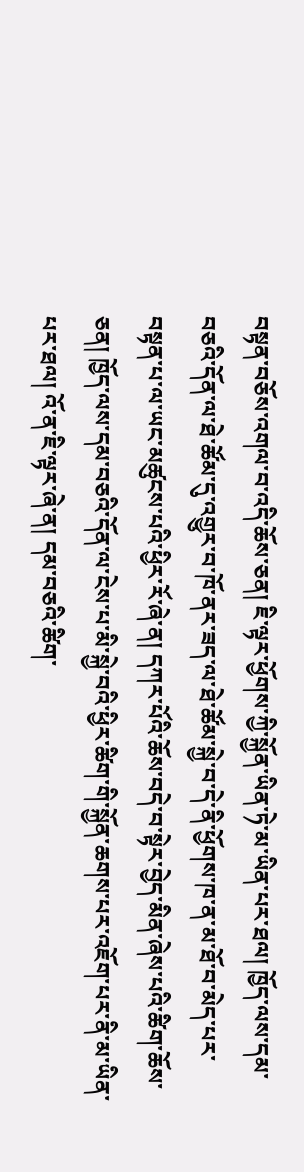བསྟན་བཅོས་འགལ་བ་འདི་ཆོས་ཅན། ཇི་ལྟར་ཕྱོགས་ཀྱི་སྐྱོན་ཡིན་ཏེ་མ་ཡིན་པར་ཐལ། ཁྱོད་ལས་དམ་བཅའི་དོན་ལ་ཐེ་ཚོམ་དུ་འགྱུར་བ་ཁོ་ནར་ཟད་ལ་ཐེ་ཚོམ་སྐྱེ་བ་དེ་ནི་ཕྱོགས་ཁ་ན་མ་ཐོ་བ་མེད་པར་བསྟན་པ་ལ་ཡང་མཚུངས་པའི་ཕྱིར་རོ་ཞེ་ན། དཀར་པོའི་ཆོས་བདེ་བ་སྟེར་བྱེད་མིན་ཞེས་པའི་ཚིག་ཆོས་ཅན། ཁྱོད་ལས་དམ་བཅའི་དོན་ལ་ངེས་པ་མི་སྐྱེ་བའི་ཕྱིར་ཚིག་གི་སྐྱོན་ཆགས་པར་འཇོག་པར་ནི་མ་ཡིན་པར་ཐལ། འོ་ན་ཇི་ལྟར་ཞེ་ན། དམ་བཅའི་ཚིག་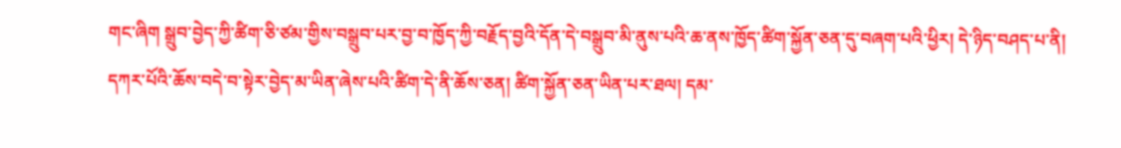གང་ཞིག སྒྲུབ་བྱེད་ཀྱི་ཚིག་ཅི་ཙམ་གྱིས་བསྒྲུབ་པར་བྱ་བ་ཁྱོད་ཀྱི་བརྗོད་བྱའི་དོན་དེ་བསྒྲུབ་མི་ནུས་པའི་ཆ་ནས་ཁྱོད་ཚིག་སྐྱོན་ཅན་དུ་བཞག་པའི་ཕྱིར། དེ་ཉིད་བཤད་པ་ནི། དཀར་པོའི་ཆོས་བདེ་བ་སྟེར་བྱེད་མ་ཡིན་ཞེས་པའི་ཚིག་དེ་ནི་ཆོས་ཅན། ཚིག་སྐྱོན་ཅན་ཡིན་པར་ཐལ། དམ་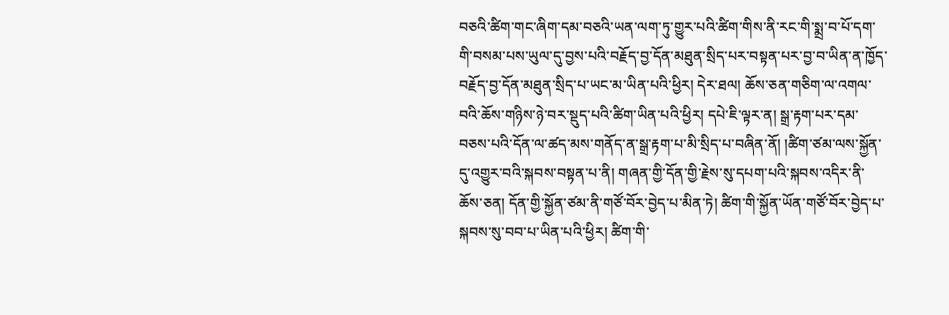བཅའི་ཚིག་གང་ཞིག་དམ་བཅའི་ཡན་ལག་ཏུ་གྱུར་པའི་ཚིག་གིས་ནི་རང་གི་སྨྲ་བ་པོ་དག་གི་བསམ་པས་ཡུལ་དུ་བྱས་པའི་བརྗོད་བྱ་དོན་མཐུན་སྲིད་པར་བསྟན་པར་བྱ་བ་ཡིན་ན་ཁྱོད་བརྗོད་བྱ་དོན་མཐུན་སྲིད་པ་ཡང་མ་ཡིན་པའི་ཕྱིར། དེར་ཐལ། ཆོས་ཅན་གཅིག་ལ་འགལ་བའི་ཆོས་གཉིས་ཉེ་བར་སྡུད་པའི་ཚིག་ཡིན་པའི་ཕྱིར། དཔེ་ཇི་ལྟར་ན། སྒྲ་རྟག་པར་དམ་བཅས་པའི་དོན་ལ་ཚད་མས་གནོད་ན་སྒྲ་རྟག་པ་མི་སྲིད་པ་བཞིན་ནོ། །ཚིག་ཙམ་ལས་སྐྱོན་དུ་འགྱུར་བའི་སྐབས་བསྟན་པ་ནི། གཞན་གྱི་དོན་གྱི་རྗེས་སུ་དཔག་པའི་སྐབས་འདིར་ནི་ཆོས་ཅན། དོན་གྱི་སྐྱོན་ཙམ་ནི་གཙོ་བོར་བྱེད་པ་མིན་ཏེ། ཚིག་གི་སྐྱོན་ཡོན་གཙོ་བོར་བྱེད་པ་སྐབས་སུ་བབ་པ་ཡིན་པའི་ཕྱིར། ཚིག་གི་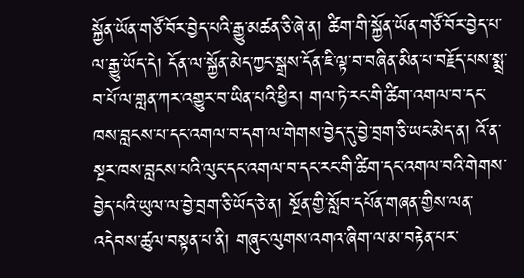སྐྱོན་ཡོན་གཙོ་བོར་བྱེད་པའི་རྒྱུ་མཚན་ཅི་ཞེ་ན། ཚིག་གི་སྐྱོན་ཡོན་གཙོ་བོར་བྱེད་པ་ལ་རྒྱུ་ཡོད་དེ། དོན་ལ་སྐྱོན་མེད་ཀྱང་སྒྲས་དོན་ཇི་ལྟ་བ་བཞིན་མིན་པ་བརྗོད་པས་སྨྲ་བ་པོ་ལ་གླན་ཀར་འགྱུར་བ་ཡིན་པའི་ཕྱིར། གལ་ཏེ་རང་གི་ཚིག་འགལ་བ་དང་ཁས་བླངས་པ་དང་འགལ་བ་དག་ལ་གེགས་བྱེད་དུ་བྱེ་བྲག་ཅི་ཡང་མེད་ན། འོ་ན་སྔར་ཁས་བླངས་པའི་ལུང་དང་འགལ་བ་དང་རང་གི་ཚིག་དང་འགལ་བའི་གེགས་བྱེད་པའི་ཡུལ་ལ་བྱེ་བྲག་ཅི་ཡོད་ཅེ་ན། སྔོན་གྱི་སློབ་དཔོན་གཞན་གྱིས་ལན་འདེབས་ཚུལ་བསྟན་པ་ནི། གཞུང་ལུགས་འགའ་ཞིག་ལ་མ་བརྟེན་པར་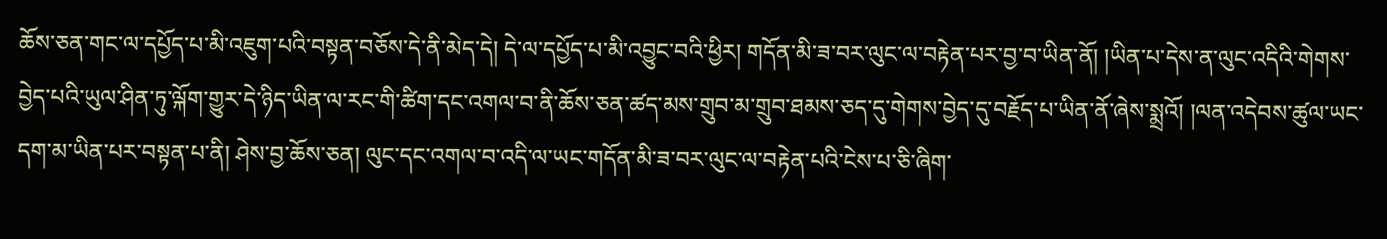ཆོས་ཅན་གང་ལ་དཔྱོད་པ་མི་འཇུག་པའི་བསྟན་བཅོས་དེ་ནི་མེད་དེ། དེ་ལ་དཔྱོད་པ་མི་འབྱུང་བའི་ཕྱིར། གདོན་མི་ཟ་བར་ལུང་ལ་བརྟེན་པར་བྱ་བ་ཡིན་ནོ། །ཡིན་པ་དེས་ན་ལུང་འདིའི་གེགས་བྱེད་པའི་ཡུལ་ཤིན་ཏུ་ལྐོག་གྱུར་དེ་ཉིད་ཡིན་ལ་རང་གི་ཚིག་དང་འགལ་བ་ནི་ཆོས་ཅན་ཚད་མས་གྲུབ་མ་གྲུབ་ཐམས་ཅད་དུ་གེགས་བྱེད་དུ་བརྗོད་པ་ཡིན་ནོ་ཞེས་སྨྲའོ། །ལན་འདེབས་ཚུལ་ཡང་དག་མ་ཡིན་པར་བསྟན་པ་ནི། ཤེས་བྱ་ཆོས་ཅན། ལུང་དང་འགལ་བ་འདི་ལ་ཡང་གདོན་མི་ཟ་བར་ལུང་ལ་བརྟེན་པའི་ངེས་པ་ཅི་ཞིག་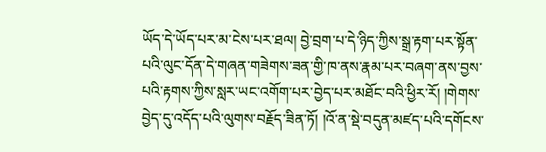ཡོད་དེ་ཡོད་པར་མ་ངེས་པར་ཐལ། བྱེ་བྲག་པ་དེ་ཉིད་ཀྱིས་སྒྲ་རྟག་པར་སྟོན་པའི་ལུང་དོན་དེ་གཞན་གཟེགས་ཟན་གྱི་ཁ་ནས་རྣམ་པར་བཞག་ནས་བྱས་པའི་རྟགས་ཀྱིས་སླར་ཡང་འགོག་པར་བྱེད་པར་མཐོང་བའི་ཕྱིར་རོ། །གེགས་བྱེད་དུ་འདོད་པའི་ལུགས་བརྗོད་ཟིན་ཏོ། །འོ་ན་སྡེ་བདུན་མཛད་པའི་དགོངས་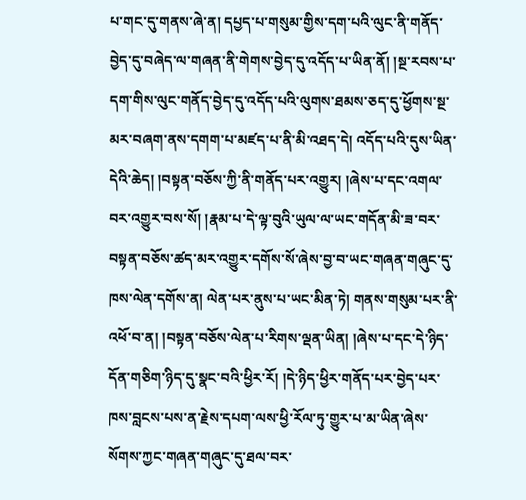པ་གང་དུ་གནས་ཞེ་ན། དཔྱད་པ་གསུམ་གྱིས་དག་པའི་ལུང་ནི་གནོད་བྱེད་དུ་བཞེད་ལ་གཞན་ནི་གེགས་བྱེད་དུ་འདོད་པ་ཡིན་ནོ། །སྔ་རབས་པ་དག་གིས་ལུང་གནོད་བྱེད་དུ་འདོད་པའི་ལུགས་ཐམས་ཅད་དུ་ཕྱོགས་སྔ་མར་བཞག་ནས་དགག་པ་མཛད་པ་ནི་མི་འཐད་དེ། འདོད་པའི་དུས་ཡིན་དེའི་ཆེད། །བསྟན་བཅོས་ཀྱི་ནི་གནོད་པར་འགྱུར། །ཞེས་པ་དང་འགལ་བར་འགྱུར་བས་སོ། །རྣམ་པ་དེ་ལྟ་བུའི་ཡུལ་ལ་ཡང་གདོན་མི་ཟ་བར་བསྟན་བཅོས་ཚད་མར་འགྱུར་དགོས་སོ་ཞེས་བྱ་བ་ཡང་གཞན་གཞུང་དུ་ཁས་ལེན་དགོས་ན། ལེན་པར་ནུས་པ་ཡང་མིན་ཏེ། གནས་གསུམ་པར་ནི་འཕོ་བ་ན། །བསྟན་བཅོས་ལེན་པ་རིགས་ལྡན་ཡིན། །ཞེས་པ་དང་དེ་ཉིད་དོན་གཅིག་ཉིད་དུ་སྣང་བའི་ཕྱིར་རོ། །དེ་ཉིད་ཕྱིར་གནོད་པར་བྱེད་པར་ཁས་བླངས་པས་ན་རྗེས་དཔག་ལས་ཕྱི་རོལ་ཏུ་གྱུར་པ་མ་ཡིན་ཞེས་སོགས་ཀྱང་གཞན་གཞུང་དུ་ཐལ་བར་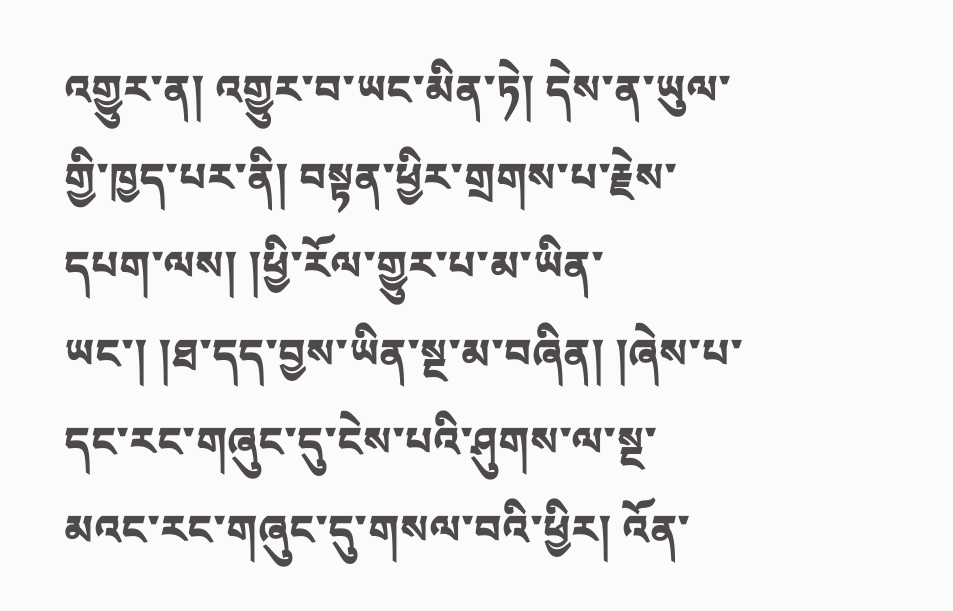འགྱུར་ན། འགྱུར་བ་ཡང་མིན་ཏེ། དེས་ན་ཡུལ་གྱི་ཁྱད་པར་ནི། བསྟན་ཕྱིར་གྲགས་པ་རྗེས་དཔག་ལས། །ཕྱི་རོལ་གྱུར་པ་མ་ཡིན་ཡང་། །ཐ་དད་བྱས་ཡིན་སྔ་མ་བཞིན། །ཞེས་པ་དང་རང་གཞུང་དུ་ངེས་པའི་ཤུགས་ལ་སྔ་མའང་རང་གཞུང་དུ་གསལ་བའི་ཕྱིར། འོན་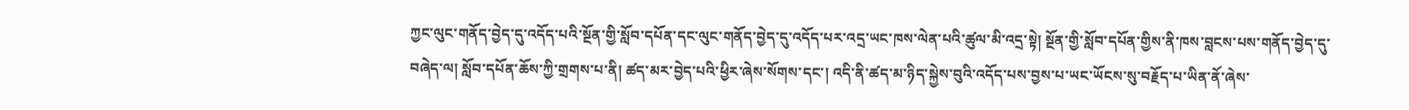ཀྱང་ལུང་གནོད་བྱེད་དུ་འདོད་པའི་སྔོན་གྱི་སློབ་དཔོན་དང་ལུང་གནོད་བྱེད་དུ་འདོད་པར་འདྲ་ཡང་ཁས་ལེན་པའི་ཚུལ་མི་འདྲ་སྟེ། སྔོན་གྱི་སློབ་དཔོན་གྱིས་ནི་ཁས་བླངས་པས་གནོད་བྱེད་དུ་བཞེད་ལ། སློབ་དཔོན་ཆོས་ཀྱི་གྲགས་པ་ནི། ཚད་མར་བྱེད་པའི་ཕྱིར་ཞེས་སོགས་དང་། འདི་ནི་ཚད་མ་ཉིད་སྐྱེས་བུའི་འདོད་པས་བྱས་པ་ཡང་ཡོངས་སུ་བརྗོད་པ་ཡིན་ནོ་ཞེས་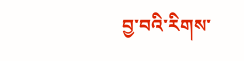བྱ་བའི་རིགས་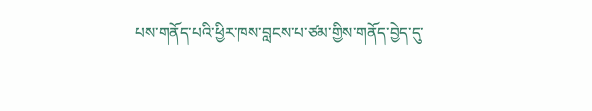པས་གནོད་པའི་ཕྱིར་ཁས་བླངས་པ་ཙམ་གྱིས་གནོད་བྱེད་དུ་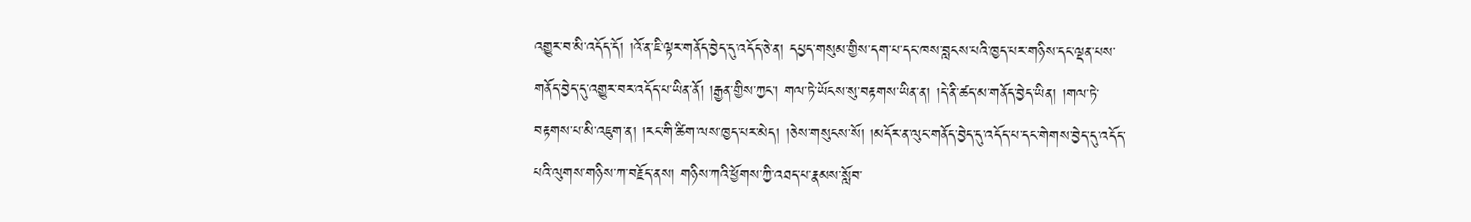འགྱུར་བ་མི་འདོད་དོ། །འོ་ན་ཇི་ལྟར་གནོད་བྱེད་དུ་འདོད་ཅེ་ན། དཔྱད་གསུམ་གྱིས་དག་པ་དང་ཁས་བླངས་པའི་ཁྱད་པར་གཉིས་དང་ལྡན་པས་གནོད་བྱེད་དུ་འགྱུར་བར་འདོད་པ་ཡིན་ནོ། །རྒྱན་གྱིས་ཀྱང་། གལ་ཏེ་ཡོངས་སུ་བརྟགས་ཡིན་ན། །དེ་ནི་ཚད་མ་གནོད་བྱེད་ཡིན། །གལ་ཏེ་བརྟགས་པ་མི་འཇུག་ན། །རང་གི་ཚིག་ལས་ཁྱད་པར་མེད། །ཅེས་གསུངས་སོ། །མདོར་ན་ལུང་གནོད་བྱེད་དུ་འདོད་པ་དང་གེགས་བྱེད་དུ་འདོད་པའི་ལུགས་གཉིས་ཀ་བརྗོད་ནས། གཉིས་ཀའི་ཕྱོགས་ཀྱི་འཐད་པ་རྣམས་སློབ་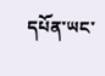དཔོན་ཡང་